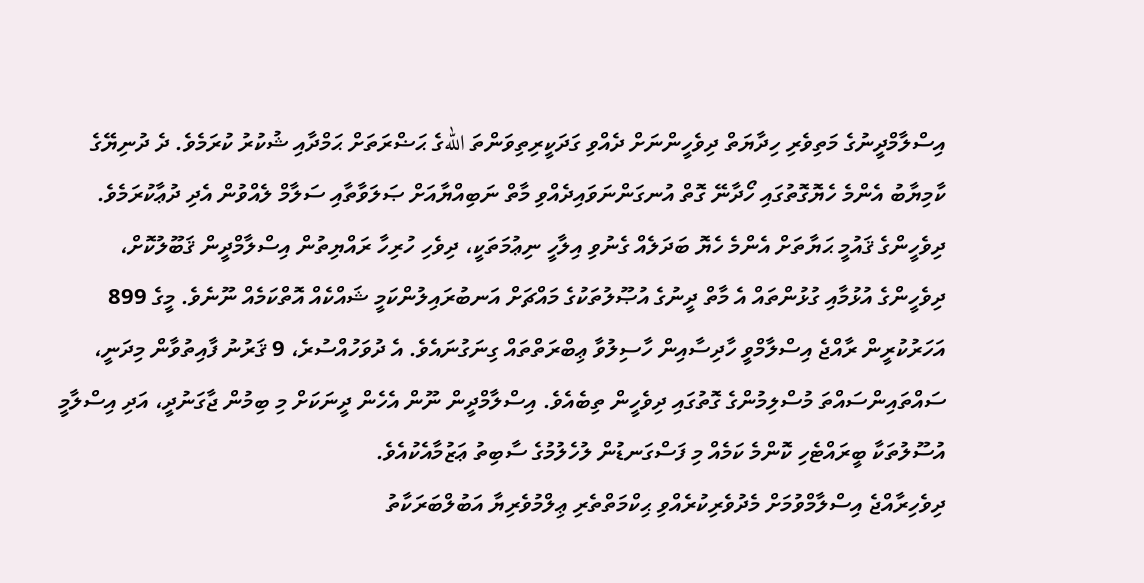އިސްލާމްދީނުގެ މަތިވެރި ހިދާޔަތް ދިވެހީންނަށް ދެއްވި ގަދަކީރިތިވަންތަ اللهގެ ޙަޟްރަތަށް ޙަމްދާއި ޝުކުރު ކުރަމެވެ. ދެ ދުނިޔޭގެ ކާމިޔާބު އެންމެ ހެޔޮގޮތުގައި ހޯދާނޭ ގޮތް އުނގަންނަވައިދެއްވި މާތް ނަބިއްޔާއަށް ޞަލަވާތާއި ސަލާމް ލެއްވުން އެދި ދުޢާކުރަމެވެ.
ދިވެހީންގެ ޤައުމީ ޙަޔާތަށް އެންމެ ހެޔޮ ބަދަލެއް ގެނުވި އިލާހީ ނިޢުމަތަކީ، ދިވެހި ހުރިހާ ރައްޔިތުން އިސްލާމްދީން ޤަބޫލުކޮށް، ދިވެހީންގެ އުޅުމާއި ގުޅުންތައް އެ މާތް ދީނުގެ އުޞޫލުތަކުގެ މައްޗަށް އަނބުރައިލުންކަމީ ޝައްކެއް އޮތްކަމެއް ނޫނެވެ. މީގެ 899 އަހަރުކުރީން ރާއްޖެ އިސްލާމްވީ ހާދިސާއިން ހާސިލުވާ ޢިބްރަތްތައް ގިނަގުނައެވެ. އެ ދުވަހުއްސުރެ، 9 ޤަރުނު ފާއިތުވާން މިދަނީ، ސައްތައިންސައްތަ މުސްލިމުންގެ ގޮތުގައި ދިވެހީން ތިބެއެވެ. އިސްލާމްދީން ނޫން އެހެން ދީނަކަށް މި ބިމުން ޖާގަނުދީ، އަދި އިސްލާމީ އުސޫލުތަކާ ބީރައްޓެހި ކޮންމެ ކަމެއް މި ފަސްގަނޑުން ލުހެލުމުގެ ސާބިތު ޢަޒުމާއެކުއެވެ.
ދިވެހިރާއްޖެ އިސްލާމްވުމަށް މެދުވެރިކުރެއްވި ޙިކްމަތްތެރި ޢިލްމުވެރިޔާ އަބުލްބަރަކާތު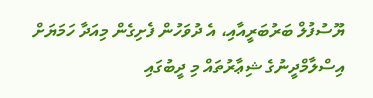ޔޫސުފުލް ބަރުބަރީއާއި، އެ ދުވަހުން ފެށިގެން މިއަދާ ހަމަޔަށް އިސްލާމްދީނުގެ ޝިޢާރުތައް މި ދީބުގައި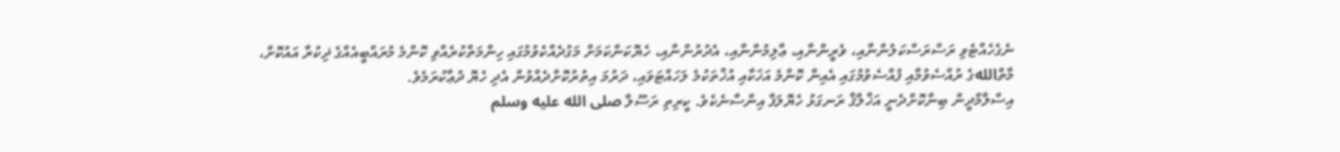ނެގެހެއްޓެވި ރަސްރަސްކަލުންނާއި، ވެރީންނާއި، ޢާލިމުންނާއި، އެދުރުންނާއި، ހެޔޮކަންކަމަށް މަގުދެއްކެވުމުގައި ހިންމަތްކުރެއްވި ކޮންމެ މުރައްބީއެއްގެ ޛިކުރާ އައުކޮށް، މާތްاللهގެ ރުއްސެވުމާއި ފުއްސެވުމުގައި އެއިން ކޮންމެ އަޚަކާއި އުޚްތަކުމެ ލަހައްޓަވައި، ދަރުމަ އިތުރުކޮށްދެއްވުން އެދި ހެޔޮ ދުޢާކުރަމެވެ.
އިސްލާމްދީން ބިނާކޮށްދެނީ އަޚްލާޤް ރަނގަޅު ހެޔޮލަފާ އިންސާނެކެވެ. ކީރިތި ރަސޫލާ صلى الله عليه وسلم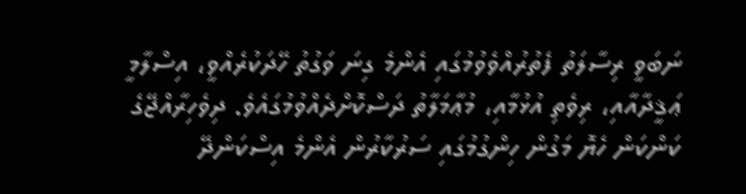ނަބަވީ ރިސާލަތު ފެތުރުއްވެވުމުގައި އެންމެ ގިނަ ވަގުތު ހޭދަކުރެއްވީ، އިސްލާމީ ޢަޤީދާއާއި، ރިވެތި އުޅުމާއި، މުޢާމަލާތު ދަސްކޮށްދެއްވުމުގައެވެ. ދިވެހިރާއްޖޭގެ ކަންކަން ހެޔޮ މަގުން ހިންގުމުގައި ސަރުކާރުން އެންމެ އިސްކަންދޭ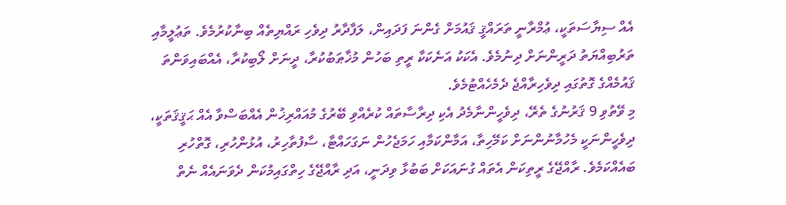އެއް ސިޔާސަތަކީ، ޢުމްރާނީ ތަރައްޤީ ޤައުމަށް ގެންނަ ފަދައިން، ލަފާދާރު ދިވެހި ރައްޔިތެއް ބިނާކުރުމެވެ. ތަޢުލީމާއި ތަރުބިއްޔަތު ދަރީންނަށް ދިނުމެވެ. އެކަކު އަނެކަކާ ރީތި ބަހުން މުޚާޠަބުކުރާ، ދީނަށް ލޯބިކުރާ، އެއްބައިވަންތަ ޤައުމެއްގެ ގޮތުގައި ދިވެހިރާއްޖެ ދެމެހެއްޓުމެވެ.
މި ވޭތުވި 9 ޤަރުނުގެ ތެރޭ، ދިވެހީންނާމެދު އެކި ދިރާސާތައް ކުރެއްވި ބޭރުގެ މުއައްރިޚުން އެއްބަސްވާ އެއް ޙަޤީޤަތަކީ، ދިވެހީންނަކީ މެހުމާނުންނަށް ކަމޭހިތާ، އަމާންކަމާއި ހަމަޖެހުން ނަގަހައްޓާ، ސާފުތާހިރު، އުޅުންހުރި، ގޮތްހުރި ބައެއްކަމެވެ. ރާއްޖޭގެ ރީތިކަން އެތައް ގުނައަކަށް ބަބުޅާ ވިދަނީ، އަދި ރާއްޖޭގެ ހިތްގައިމުކަން ދެވަނައެއް ނެތް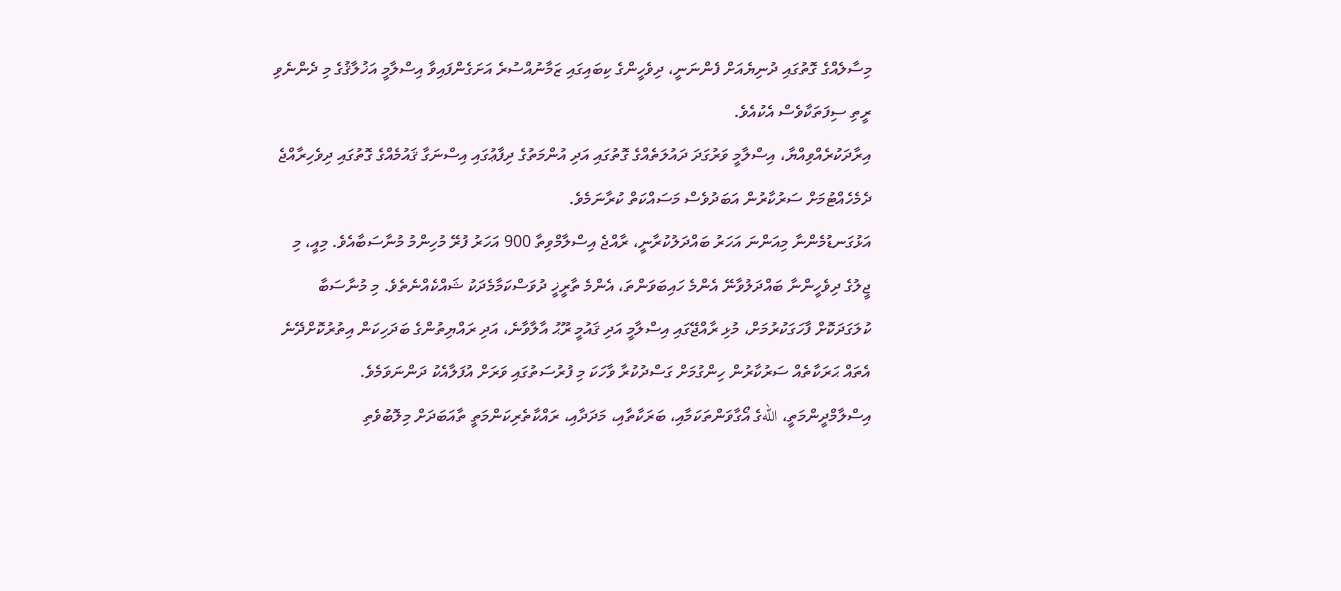މިސާލެއްގެ ގޮތުގައި ދުނިޔެއަށް ފެންނަނީ، ދިވެހީންގެ ކިބައިގައި ޒަމާނުއްސުރެ އަށަގެންފައިވާ އިސްލާމީ އަޚުލާޤުގެ މި ދެންނެވި ރީތި ސިފަތަކާވެސް އެކުއެވެ.
އިރާދަކުރެއްވިއްޔާ، އިސްލާމީ ވަރުގަދަ ދައުލަތެއްގެ ގޮތުގައި އަދި އުންމަތުގެ ދިފާޢުގައި އިސްނަގާ ޤައުމެއްގެ ގޮތުގައި ދިވެހިރާއްޖެ ދެމެހެއްޓުމަށް ސަރުކާރުން އަބަދުވެސް މަސައްކަތް ކުރާނަމެވެ.
އަޅުގަނޑުމެންނާ މިއަންނަ އަހަރު ބައްދަލުކުރާނީ، ރާއްޖެ އިސްލާމްވިތާ 900 އަހަރު ފުރޭ މުހިންމު މުނާސަބާއެވެ. މިއީ، މި ޖީލުގެ ދިވެހީންނާ ބައްދަލުވާނޭ އެންމެ ހައިބަވަންތަ، އެންމެ ތާރީޚީ ދުވަސްކަމާމެދަކު ޝައްކެއްނެތެވެ. މި މުނާސަބާ ކުލަގަދަކޮށް ފާހަގަކުރުމަށް، މުޅި ރާއްޖޭގައި އިސްލާމީ އަދި ޤައުމީ ރޫޙު އާލާވާނެ، އަދި ރައްޔިތުންގެ ބަދަހިކަން އިތުރުކޮށްދޭނެ އެތައް ޙަރަކާތެއް ސަރުކާރުން ހިންގުމަށް ގަސްދުކުރާ ވާހަކަ މި ފުރުސަތުގައި ވަރަށް އުފަލާއެކު ދަންނަވަމެވެ.
އިސްލާމްދީންމަތީ، اللهގެ އޯގާވަންތަކަމާއި، ބަރަކާތާއި، މަދަދާއި، ރައްކާތެރިކަންމަތީ ތާއަބަދަށް މިލޮބުވެތި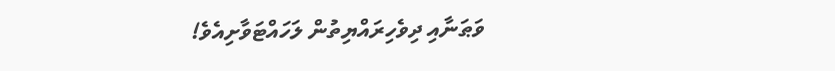ވަޠަނާއި ދިވެހިރައްޔިތުން ލަހައްޓަވާށިއެވެ!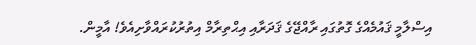އިސްލާމީ ޤައުމެއްގެ ގޮތުގައި ރާއްޖޭގެ ޤަދަރާއި އިޙްތިރާމް އިތުރުކުރައްވާށިއެވެ! އާމީން.